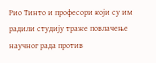Рио Тинто и професори који су им радили студију траже повлачење научног рада против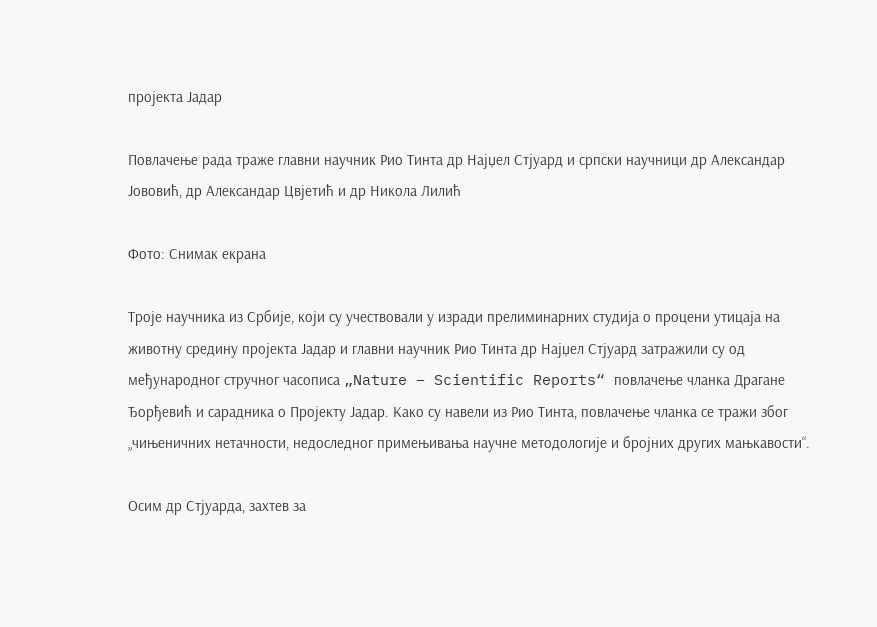пројекта Јадар

Повлачење рада траже главни научник Рио Тинта др Најџел Стјуард и српски научници др Александар Јововић, др Александар Цвјетић и др Никола Лилић

Фото: Снимак екрана

Троје научника из Србије, који су учествовали у изради прелиминарних студија о процени утицаја на животну средину пројекта Јадар и главни научник Рио Тинта др Најџел Стјуард затражили су од међународног стручног часописа „Nature – Scientific Reports“ повлачење чланка Драгане Ђорђевић и сарадника о Пројекту Јадар. Како су навели из Рио Тинта, повлачење чланка се тражи због „чињеничних нетачности, недоследног примењивања научне методологије и бројних других мањкавости“.

Осим др Стјуарда, захтев за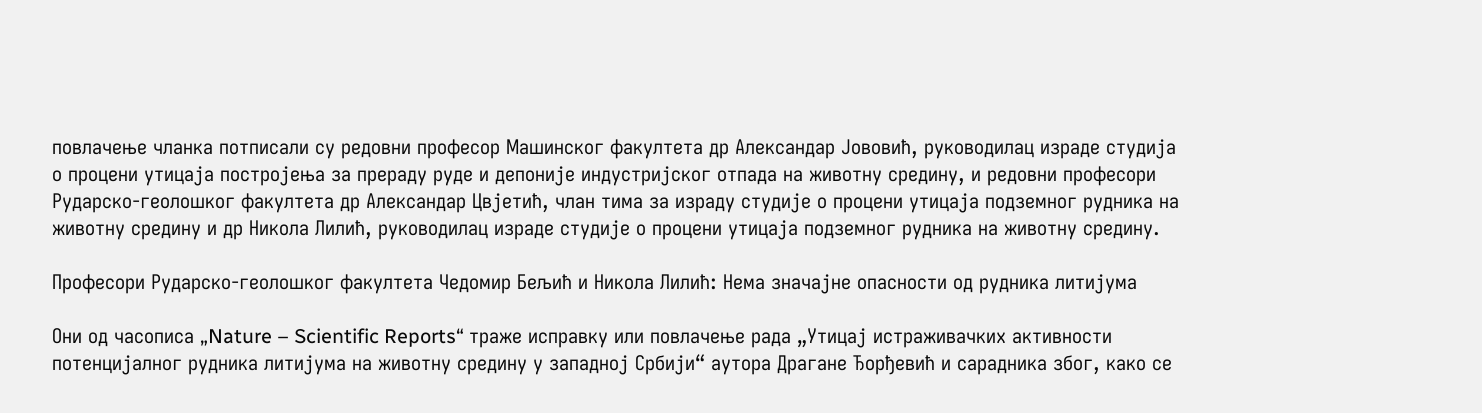повлачење чланка потписали су редовни професор Машинског факултета др Александар Јововић, руководилац израде студија о процени утицаја постројења за прераду руде и депоније индустријског отпада на животну средину, и редовни професори Рударско-геолошког факултета др Александар Цвјетић, члан тима за израду студије о процени утицаја подземног рудника на животну средину и др Никола Лилић, руководилац израде студије о процени утицаја подземног рудника на животну средину.

Професори Рударско-геолошког факултета Чедомир Бељић и Никола Лилић: Нема значајне опасности од рудника литијума

Они од часописа „Nature – Scientific Reports“ траже исправку или повлачење рада „Утицај истраживачких активности потенцијалног рудника литијума на животну средину у западној Србији“ аутора Драгане Ђорђевић и сарадника због, како се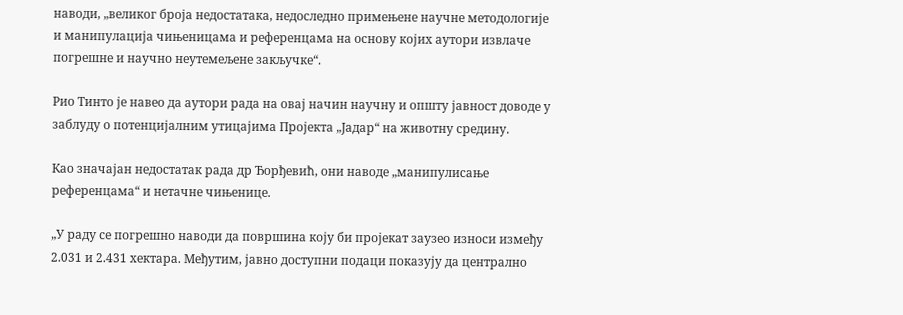наводи, „великог броја недостатака, недоследно примењене научне методологије и манипулација чињеницама и референцама на основу којих аутори извлаче погрешне и научно неутемељене закључке“.

Рио Тинто је навео да аутори рада на овај начин научну и општу јавност доводе у заблуду о потенцијалним утицајима Пројекта „Јадар“ на животну средину.

Као значајан недостатак рада др Ђорђевић, они наводе „манипулисање референцама“ и нетачне чињенице.

„У раду се погрешно наводи да површина коју би пројекат заузео износи између 2.031 и 2.431 хектара. Међутим, јавно доступни подаци показују да централно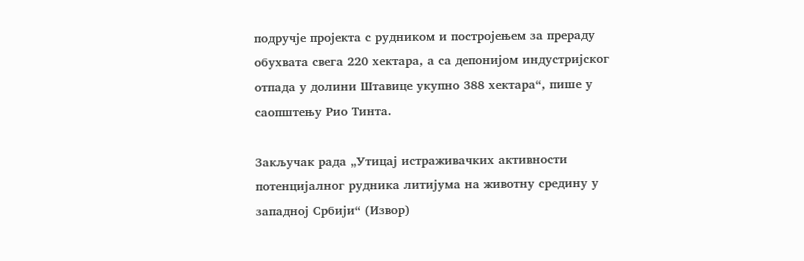подручје пројекта с рудником и постројењем за прераду обухвата свега 220 хектара, а са депонијом индустријског отпада у долини Штавице укупно 388 хектара“, пише у саопштењу Рио Тинта.

Закључак рада „Утицај истраживачких активности потенцијалног рудника литијума на животну средину у западној Србији“ (Извор)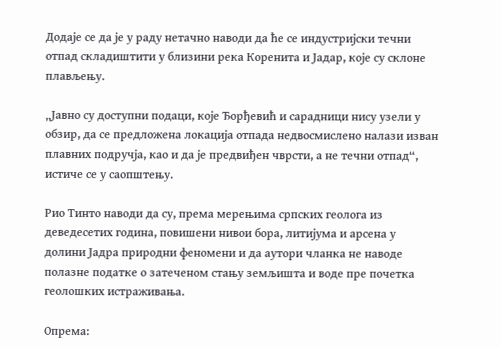Додаје се да је у раду нетачно наводи да ће се индустријски течни отпад складиштити у близини река Коренита и Јадар, које су склоне плављењу.

„Јавно су доступни подаци, које Ђорђевић и сарадници нису узели у обзир, да се предложена локација отпада недвосмислено налази изван плавних подручја, као и да је предвиђен чврсти, а не течни отпад“, истиче се у саопштењу.

Рио Тинто наводи да су, према мерењима српских геолога из деведесетих година, повишени нивои бора, литијума и арсена у долини Јадра природни феномени и да аутори чланка не наводе полазне податке о затеченом стању земљишта и воде пре почетка геолошких истраживања.

Опрема: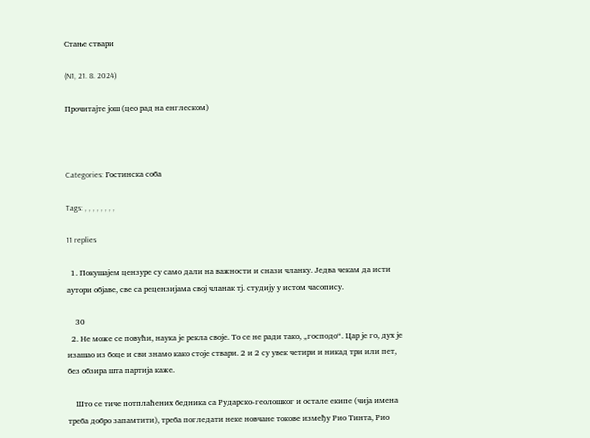Стање ствари

(N1, 21. 8. 2024)

Прочитајте још (цео рад на енглеском)



Categories: Гостинска соба

Tags: , , , , , , , ,

11 replies

  1. Покушајем цензуре су само дали на важности и снази чланку. Једва чекам да исти аутори објаве, све са рецензијама свој чланак тј. студију у истом часопису.

    30
  2. Не може се повући, наука је рекла своје. То се не ради тако, „господо“. Цар је го, дух је изашао из боце и сви знамо како стоје ствари. 2 и 2 су увек четири и никад три или пет, без обзира шта партија каже.

    Што се тиче потплаћених бедника са Рударско-геолошког и остале екипе (чија имена треба добро запамтити), треба погледати неке новчане токове између Рио Тинта, Рио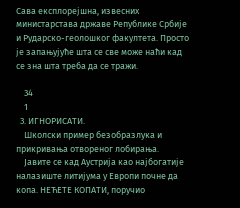Сава експлорејшна, извесних министарстава државе Републике Србије и Рударско-геолошког факултета. Просто је запањујуће шта се све може наћи кад се зна шта треба да се тражи.

    34
    1
  3. ИГНОРИСАТИ.
    Школски пример безобразлука и прикривања отвореног лобирања.
    Јавите се кад Аустрија као најбогатије налазиште литијума у Европи почне да копа. НЕЋЕТЕ КОПАТИ, поручио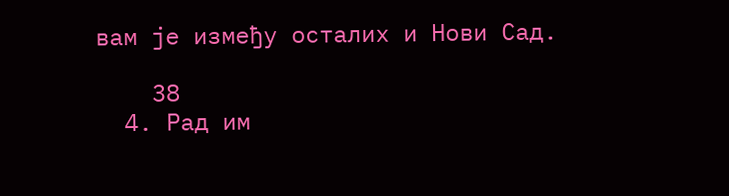вам је између осталих и Нови Сад.

    38
  4. Рад им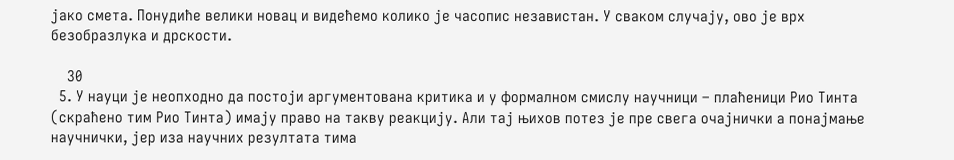јако смета. Понудиће велики новац и видећемо колико је часопис независтан. У сваком случају, ово је врх безобразлука и дрскости.

    30
  5. У науци је неопходно да постоји аргументована критика и у формалном смислу научници – плаћеници Рио Тинта (скраћено тим Рио Тинта) имају право на такву реакцију. Али тај њихов потез је пре свега очајнички а понајмање научнички, јер иза научних резултата тима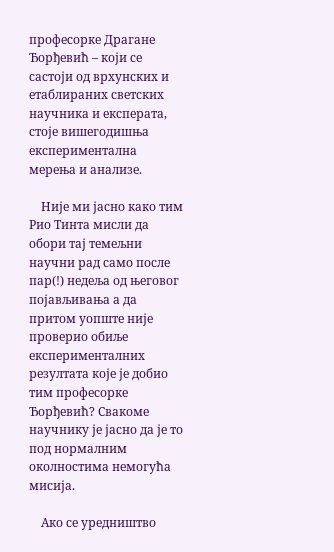професорке Драгане Ђорђевић – који се састоји од врхунских и етаблираних светских научника и експерата, стоје вишегодишња експериментална мерења и анализе.

    Није ми јасно како тим Рио Тинта мисли да обори тај темељни научни рад само после пар(!) недеља од његовог појављивања а да притом уопште није проверио обиље експерименталних резултата које је добио тим професорке Ђорђевић? Свакоме научнику је јасно да је то под нормалним околностима немогућа мисија.

    Ако се уредништво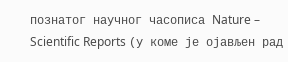познатог научног часописа Nature – Scientific Reports (у коме је ојављен рад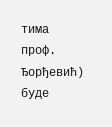тима проф. Ђорђевић) буде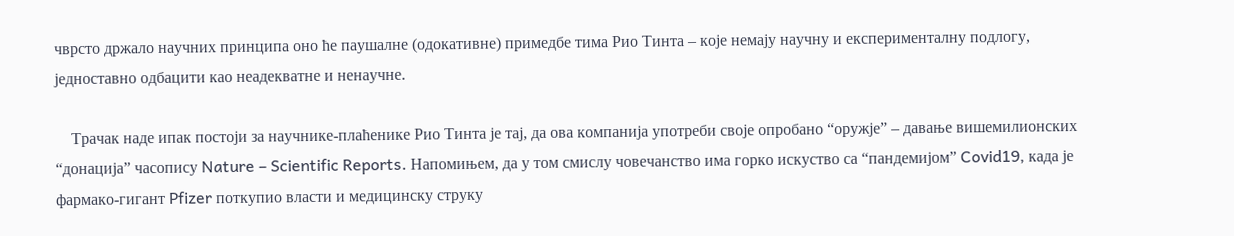чврсто држало научних принципа оно ће паушалне (одокативне) примедбе тима Рио Тинта – које немају научну и експерименталну подлогу, једноставно одбацити као неадекватне и ненаучне.

    Трачак наде ипак постоји за научнике-плаћенике Рио Тинта је тај, да ова компанија употреби своје опробано “оружје” – давање вишемилионских “донација” часопису Nature – Scientific Reports. Напомињем, да у том смислу човечанство има горко искуство са “пандемијом” Covid19, када је фармако-гигант Pfizer поткупио власти и медицинску струку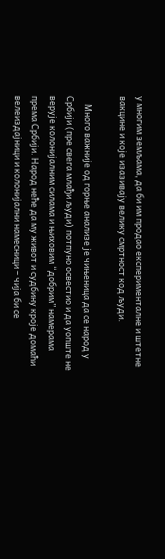у многим земљама, да би им продао експерименталне и штетне вакцине и које изазивају велику смртност код људи.

    Много важније од горње анализе је чињеница да се народ у Србији (пре свега млађи људи) потпуно освестио и да уопште не верује колонијалним силама и њиховим “добрим” намерама према Србији. Народ неће да му живот и судбину кроје домаћи велеиздајници и колонијални намесници – чија би се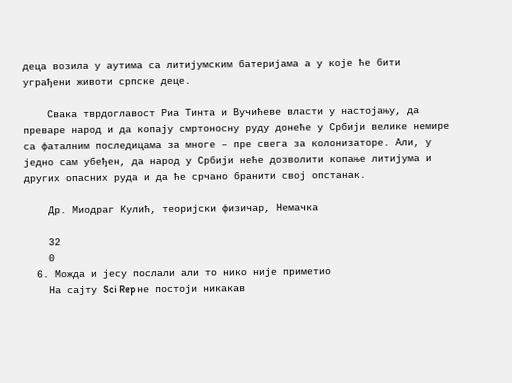деца возила у аутима са литијумским батеријама а у које ће бити уграђени животи српске деце.

    Свака тврдоглавост Риа Тинта и Вучићеве власти у настојању, да преваре народ и да копају смртоносну руду донеће у Србији велике немире са фаталним последицама за многе – пре свега за колонизаторе. Али, у једно сам убеђен, да народ у Србији неће дозволити копање литијума и других опасних руда и да ће срчано бранити свој опстанак.

    Др. Миодраг Кулић, теоријски физичар, Немачка

    32
    0
  6. Можда и јесу послали али то нико није приметио
    На сајту Sci Rep не постоји никакав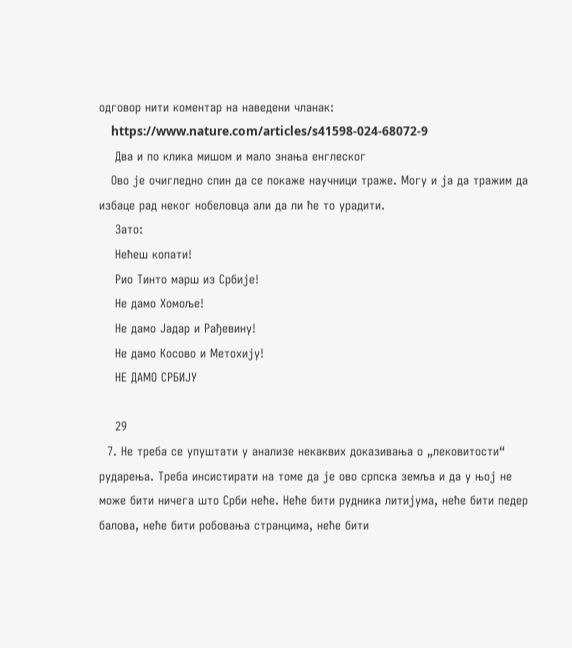одговор нити коментар на наведени чланак:
    https://www.nature.com/articles/s41598-024-68072-9
    Два и по клика мишом и мало знања енглеског
    Oво је очигледно спин да се покаже научници траже. Могу и ја да тражим да избаце рад неког нобеловца али да ли ће то урадити.
    Зато:
    Нећеш копати!
    Рио Тинто марш из Србије!
    Не дамо Хомоље!
    Не дамо Јадар и Рађевину!
    Не дамо Косово и Метохију!
    НЕ ДАМО СРБИЈУ

    29
  7. Не треба се упуштати у анализе некаквих доказивања о „лековитости“ рударења. Треба инсистирати на томе да је ово српска земља и да у њој не може бити ничега што Срби неће. Неће бити рудника литијума, неће бити педер балова, неће бити робовања странцима, неће бити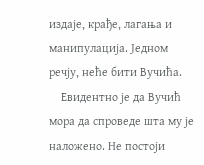издаје, крађе, лагања и манипулација. Једном речју, неће бити Вучића.
    Евидентно је да Вучић мора да спроведе шта му је наложено. Не постоји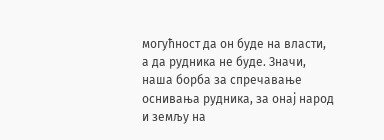могућност да он буде на власти, а да рудника не буде. Значи, наша борба за спречавање оснивања рудника, за онај народ и земљу на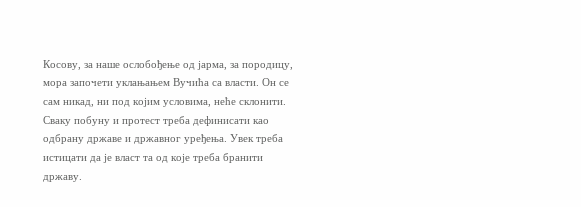Косову, за наше ослобођење од јарма, за породицу, мора започети уклањањем Вучића са власти. Он се сам никад, ни под којим условима, неће склонити. Сваку побуну и протест треба дефинисати као одбрану државе и државног уређења. Увек треба истицати да је власт та од које треба бранити државу.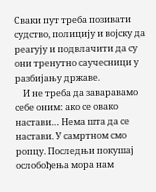Сваки пут треба позивати судство, полицију и војску да реагују и подвлачити да су они тренутно саучесници у разбијању државе.
    И не треба да заваравамо себе оним: ако се овако настави… Нема шта да се настави. У самртном смо ропцу. Последњи покушај ослобођења мора нам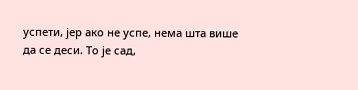успети, јер ако не успе, нема шта више да се деси. То је сад,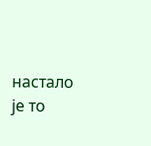настало је то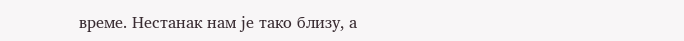време. Нестанак нам је тако близу, а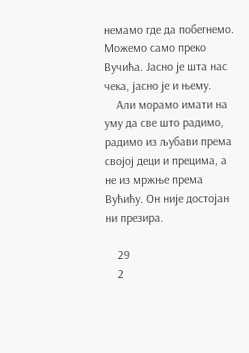немамо где да побегнемо. Можемо само преко Вучића. Јасно је шта нас чека, јасно је и њему.
    Али морамо имати на уму да све што радимо, радимо из љубави према својој деци и прецима, а не из мржње према Вућићу. Он није достојан ни презира.

    29
    2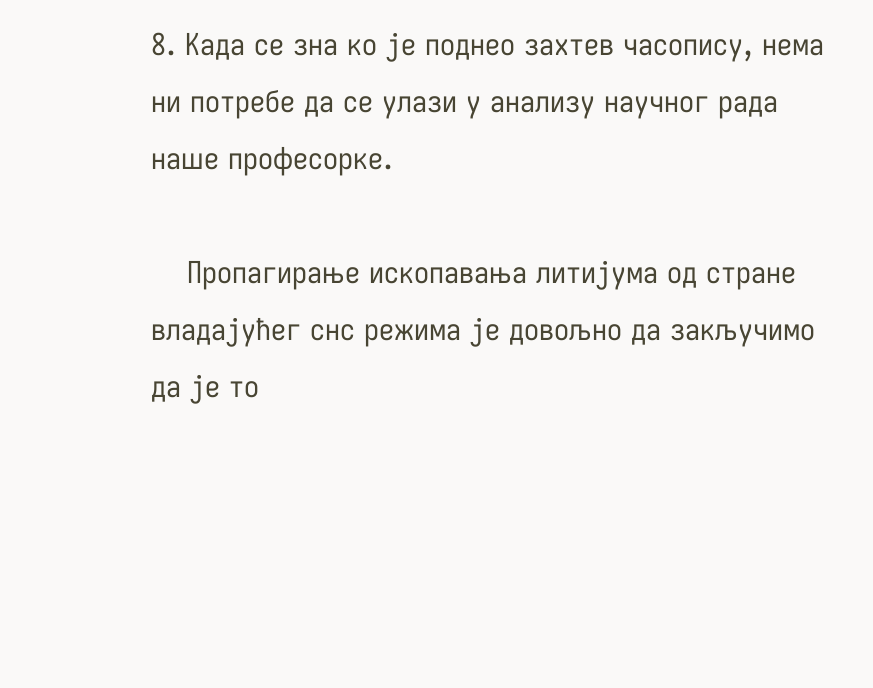8. Када се зна ко је поднео захтев часопису, нема ни потребе да се улази у анализу научног рада наше професорке.

    Пропагирање ископавања литијума од стране владајућег снс режима је довољно да закључимо да је то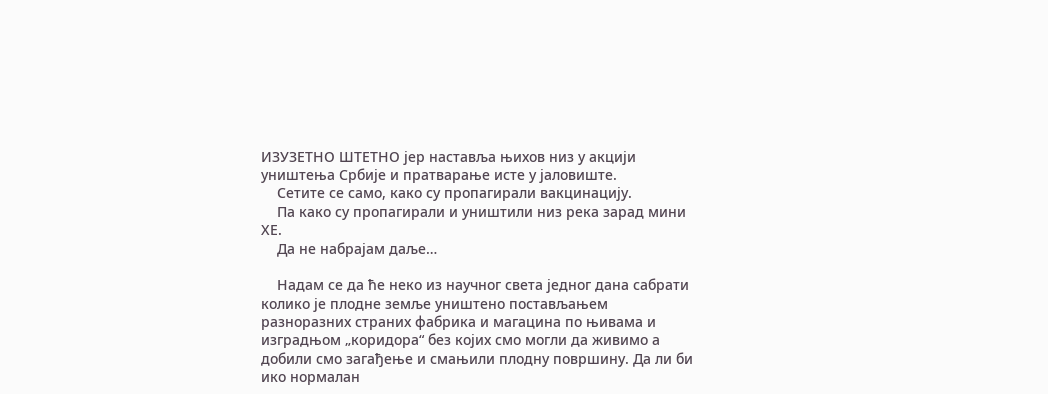ИЗУЗЕТНО ШТЕТНО јер наставља њихов низ у акцији уништења Србије и пратварање исте у јаловиште.
    Сетите се само, како су пропагирали вакцинацију.
    Па како су пропагирали и уништили низ река зарад мини ХЕ.
    Да не набрајам даље…

    Надам се да ће неко из научног света једног дана сабрати колико је плодне земље уништено постављањем разноразних страних фабрика и магацина по њивама и изградњом „коридора“ без којих смо могли да живимо а добили смо загађење и смањили плодну површину. Да ли би ико нормалан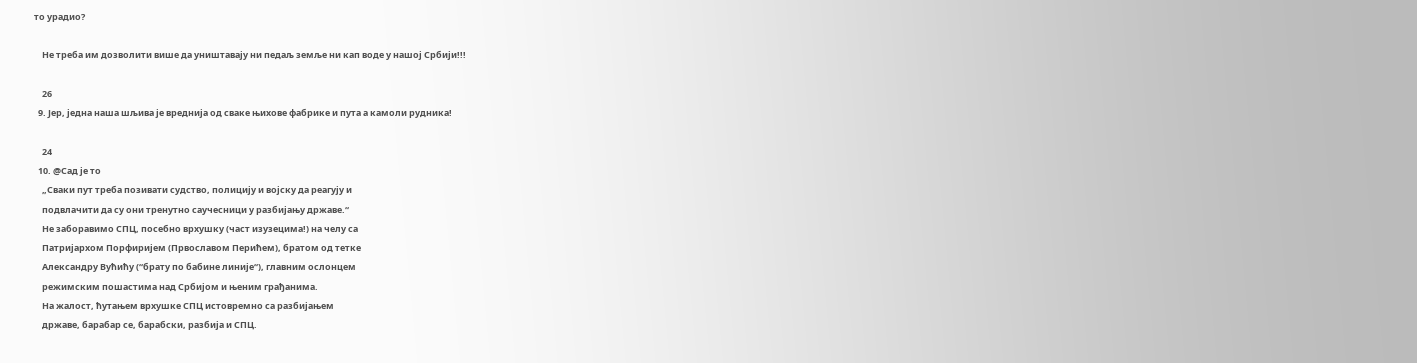то урадио?

    Не треба им дозволити више да уништавају ни педаљ земље ни кап воде у нашој Србији!!!

    26
  9. Јер, једна наша шљива је вреднија од сваке њихове фабрике и пута а камоли рудника!

    24
  10. @Сад је то
    „Сваки пут треба позивати судство, полицију и војску да реагују и
    подвлачити да су они тренутно саучесници у разбијању државе.“
    Не заборавимо СПЦ, посебно врхушку (част изузецима!) на челу са
    Патријархом Порфиријем (Првославом Перићем), братом од тетке
    Александру Вућићу (“брату по бабине линије“), главним ослонцем
    режимским пошастима над Србијом и њеним грађанима.
    На жалост, ћутањем врхушке СПЦ истовремно са разбијањем
    државе, барабар се, барабски, разбија и СПЦ.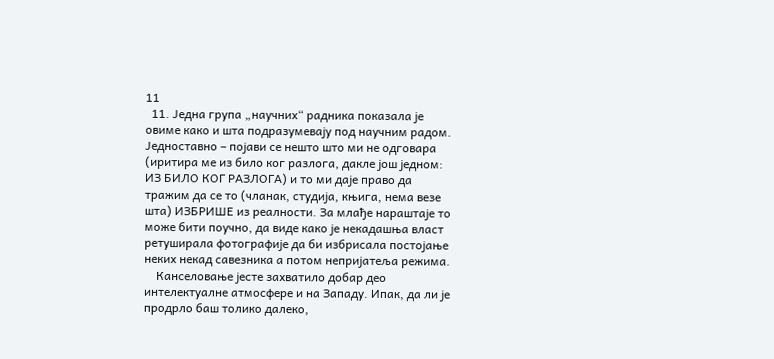11
  11. Једна група „научних“ радника показала је овиме како и шта подразумевају под научним радом. Једноставно – појави се нешто што ми не одговара (иритира ме из било ког разлога, дакле још једном: ИЗ БИЛО КОГ РАЗЛОГА) и то ми даје право да тражим да се то (чланак, студија, књига, нема везе шта) ИЗБРИШЕ из реалности. За млађе нараштаје то може бити поучно, да виде како је некадашња власт ретуширала фотографије да би избрисала постојање неких некад савезника а потом непријатеља режима.
    Канселовање јесте захватило добар део интелектуалне атмосфере и на Западу. Ипак, да ли је продрло баш толико далеко,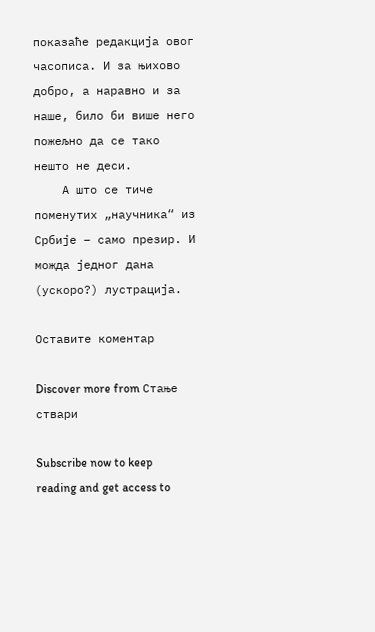показаће редакција овог часописа. И за њихово добро, а наравно и за наше, било би више него пожељно да се тако нешто не деси.
    А што се тиче поменутих „научника“ из Србије – само презир. И можда једног дана (ускоро?) лустрација.

Оставите коментар

Discover more from Стање ствари

Subscribe now to keep reading and get access to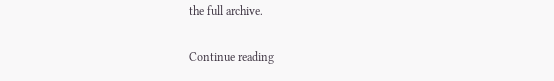the full archive.

Continue reading